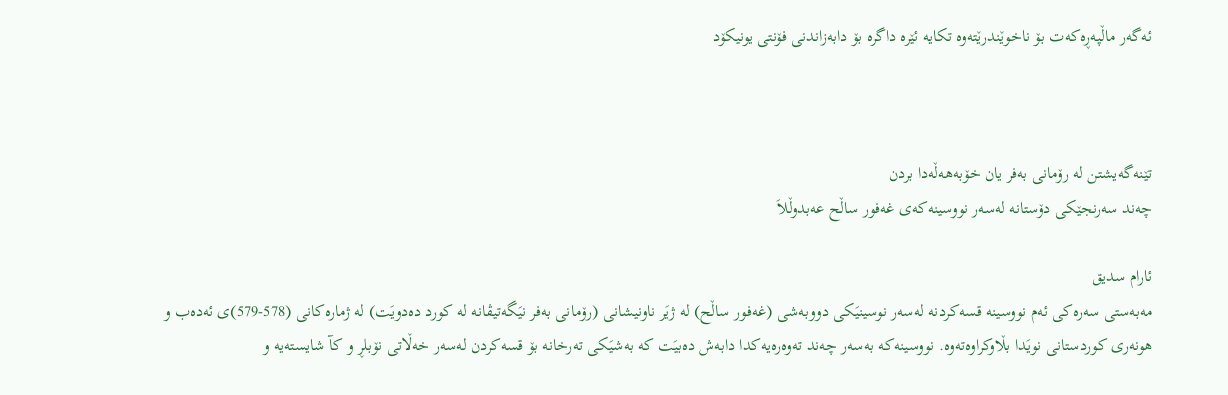ئه‌گه‌ر ماڵپه‌ڕه‌که‌ت بۆ ناخوێندرێته‌وه‌ تکایه‌ ئێره‌ داگره‌ بۆ دابه‌زاندنی فۆنتی یونیکۆد



تێنه‌گه‌یشتن له‌ رۆمانى به‌فر یان خۆبه‌هه‌ڵه‌دا بردن
چه‌ند سه‌رنجێكى دۆستانه‌ له‌سه‌ر نووسینه‌كه‌ى غه‌فور ساڵح عه‌بدوڵلاَ

ئارام سدیق
مه‌به‌ستى سه‌ره‌كى ئه‌م نووسینه‌ قسه‌كردنه‌ له‌سه‌ر نوسینیَكى دووبه‌شى (غه‌فور ساڵح) له‌ ژیَر ناونیشانى (رۆمانى به‌فر نیَگه‌تیڤانه‌ له‌ كورد ده‌دویَت) له‌ ژماره‌كانى (578-579)ى ئه‌ده‌ب و هونه‌رى كوردستانى نویَدا بڵاوكراوه‌ته‌وه‌. نووسینه‌كه‌ به‌سه‌ر چه‌ند ته‌وه‌ره‌یه‌كدا دابه‌ش ده‌بیَت كه‌ به‌شیَكى ته‌رخانه‌ بۆ قسه‌كردن له‌سه‌ر خه‌ڵاتى نۆبلڕ و كآ شایسته‌یه‌ و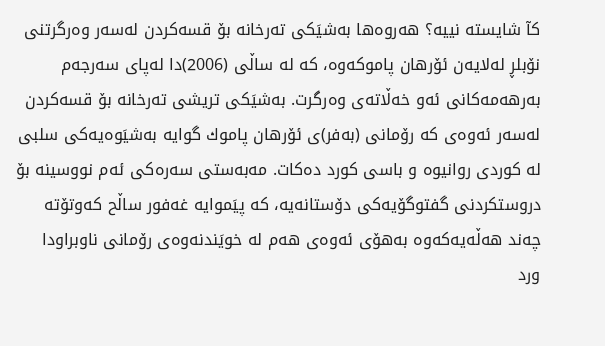كآ شایسته‌ نییه‌؟ هه‌روه‌ها به‌شیَكى ته‌رخانه‌ بۆ قسه‌كردن له‌سه‌ر وه‌رگرتنى نۆبلڕ له‌لایه‌ن ئۆرهان پاموكه‌وه‌، كه‌ له‌ ساڵی (2006)دا له‌پاى سه‌رجه‌م به‌رهه‌مه‌كانى ئه‌و خه‌ڵاته‌ى وه‌رگرت. به‌شیَكى تریشى ته‌رخانه‌ بۆ قسه‌كردن له‌سه‌ر ئه‌وه‌ى كه‌ رۆمانى (به‌فر)ى ئۆرهان پاموك گوایه‌ به‌شیَوه‌یه‌كى سلبى له‌ كوردى روانیوه‌ و باسى كورد ده‌كات. مه‌به‌ستى سه‌ره‌كى ئه‌م نووسینه‌ بۆ دروستكردنى گفتوگۆیه‌كى دۆستانه‌یه‌، كه‌ پیَموایه‌ غه‌فور ساڵح كه‌وتۆته‌ چه‌ند هه‌ڵه‌یه‌كه‌وه‌ به‌هۆى ئه‌وه‌ى هه‌م له‌ خویَندنه‌وه‌ى رۆمانى ناوبراودا ورد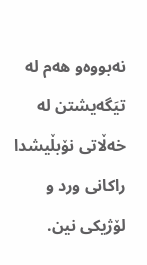نه‌بووه‌و هه‌م له‌ تیَگه‌یشتن له‌ خه‌ڵاتى نۆبڵیشدا راكانى ورد و لۆژیكى نین.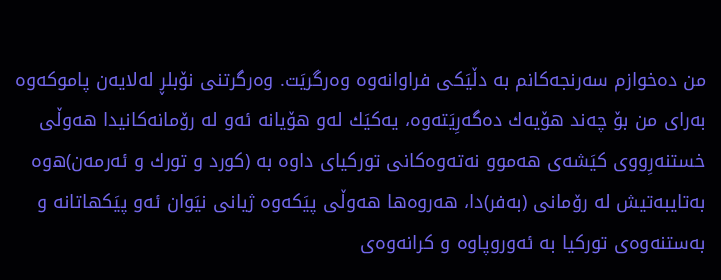من ده‌خوازم سه‌رنجه‌كانم به‌ دڵیَكى فراوانه‌وه‌ وه‌رگریَت. وه‌رگرتنى نۆبلڕ له‌لایه‌ن پاموكه‌وه‌ به‌راى من بۆ چه‌ند هۆیه‌ك ده‌گه‌رِیَته‌وه‌، یه‌كیَك له‌و هۆیانه‌ ئه‌و له‌ رۆمانه‌كانیدا هه‌وڵى خستنه‌رِووى كیَشه‌ى هه‌موو نه‌ته‌وه‌كانى توركیاى داوه‌ به‌ (كورد و تورك و ئه‌رمه‌ن)ه‌وه‌ به‌تایبه‌تیش له‌ رۆمانى (به‌فر)دا، هه‌روه‌ها هه‌وڵى پیَكه‌وه‌ ژیانى نیَوان ئه‌و پیَكهاتانه‌ و به‌ستنه‌وه‌ى توركیا به‌ ئه‌وروپاوه‌ و كرانه‌وه‌ى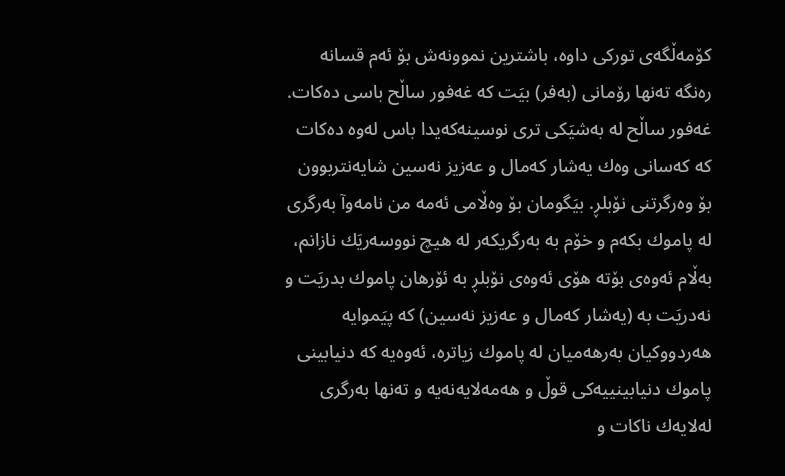كۆمه‌ڵگه‌ى توركى داوه‌، باشترین نموونه‌ش بۆ ئه‌م قسانه‌ ره‌نگه‌ ته‌نها رۆمانى (به‌فر) بیَت كه‌ غه‌فور ساڵح باسى ده‌كات. غه‌فور ساڵح له‌ به‌شیَكى ترى نوسینه‌كه‌یدا باس له‌وه‌ ده‌كات كه‌ كه‌سانى وه‌ك یه‌شار كه‌مال و عه‌زیز نه‌سین شایه‌نتربوون بۆ وه‌رگرتنى نۆبلڕ. بیَگومان بۆ وه‌ڵامى ئه‌مه‌ من نامه‌وآ به‌رگرى له‌ پاموك بكه‌م و خۆم به‌ به‌رگریكه‌ر له‌ هیچ نووسه‌ریَك نازانم، به‌ڵام ئه‌وه‌ى بۆته‌ هۆى ئه‌وه‌ى نۆبلڕ به‌ ئۆرهان پاموك بدریَت و نه‌دریَت به‌ (یه‌شار كه‌مال و عه‌زیز نه‌سین) كه‌ پیَموایه‌ هه‌ردووكیان به‌رهه‌میان له‌ پاموك زیاتره‌، ئه‌وه‌یه‌ كه‌ دنیابینى پاموك دنیابینییه‌كى قوڵ و هه‌مه‌لایه‌نه‌یه‌ و ته‌نها به‌رگرى له‌لایه‌ك ناكات و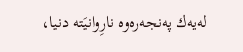له‌یه‌ك په‌نجه‌ره‌وه‌ نارِوانیَته‌ دنیا،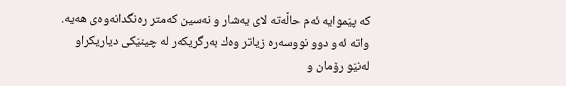كه‌ پیَموایه‌ ئه‌م حاڵه‌ته‌ لاى یه‌شار و نه‌سین كه‌متر ره‌نگدانه‌وه‌ى هه‌یه‌. واته‌ ئه‌و دوو نووسه‌ره‌ زیاتر وه‌ك به‌رگریكه‌ر له‌ چینیَكى دیاریكراو له‌نیَو رۆمان و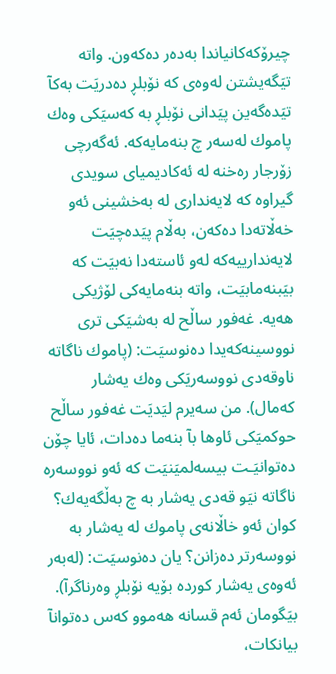چیرۆكه‌كانیاندا به‌ده‌ر ده‌كه‌ون. واته‌ تیَگه‌یشتن له‌وه‌ى كه‌ نۆبلڕ ده‌دریَت به‌كآ تیَده‌گه‌ین پیَدانى نۆبلڕ به‌ كه‌سیَكى وه‌ك پاموك له‌سه‌ر چ بنه‌مایه‌كه‌. ئه‌گه‌رچى زۆرجار ره‌خنه‌ له‌ ئه‌كادیمیاى سویدى گیراوه‌ كه‌ لایه‌ندارى له‌ به‌خشینى ئه‌و خه‌ڵاته‌دا ده‌كه‌ن، به‌ڵام پیَده‌چیَت لایه‌ندارییه‌كه‌ له‌و ئاسته‌دا نه‌بیَت كه‌ بیَبنه‌مابیَت، واته‌ بنه‌مایه‌كى لۆژیكى هه‌یه‌. غه‌فور ساڵح له‌ به‌شیَكى ترى نووسینه‌كه‌یدا ده‌نوسیَت: (پاموك ناگاته‌ ناوقه‌دى نووسه‌ریَكى وه‌ك یه‌شار كه‌مال). من سه‌یرم لیَدیَت غه‌فور ساڵح حوكمیَكى ئاوها بآ بنه‌ما ده‌دات، ئایا چۆن ده‌توانیَـت بیسه‌لمیَنیَت كه‌ ئه‌و نووسه‌ره‌ ناگاته‌ نیَو قه‌دى یه‌شار به‌ چ به‌ڵگه‌یه‌ك؟ كوان ئه‌و خاڵانه‌ى پاموك له‌ یه‌شار به‌ نووسه‌رتر ده‌زانن؟ یان ده‌نوسیَت: (له‌به‌ر ئه‌وه‌ى یه‌شار كورده‌ بۆیه‌ نۆبلڕ وه‌رناگرآ). بیَگومان ئه‌م قسانه‌ هه‌موو كه‌س ده‌توانآ بیانكات،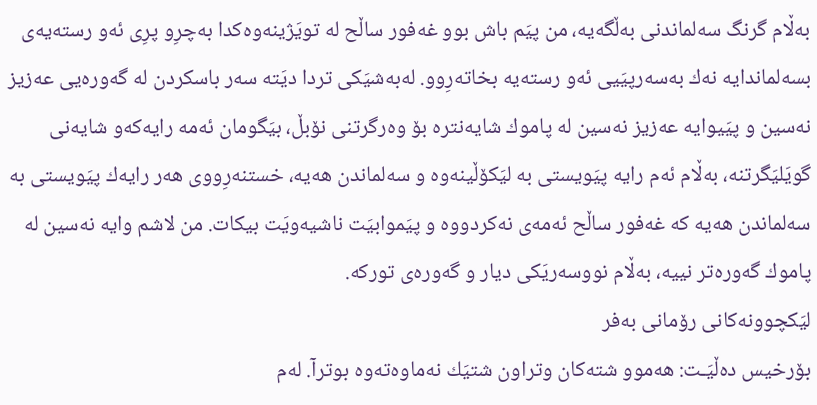به‌ڵام گرنگ سه‌لماندنى به‌ڵگه‌یه‌، من پیَم باش بوو غه‌فور ساڵح له‌ تویَژینه‌وه‌كدا به‌چرِو پرِى ئه‌و رسته‌یه‌ى بسه‌لماندایه‌ نه‌ك به‌سه‌رپیَیى ئه‌و رسته‌یه‌ بخاته‌رِوو. له‌به‌شیَكى تردا دیَته‌ سه‌ر باسكردن له‌ گه‌وره‌یى عه‌زیز نه‌سین و پیَیوایه‌ عه‌زیز نه‌سین له‌ پاموك شایه‌نتره‌ بۆ وه‌رگرتنى نۆبڵ، بیَگومان ئه‌مه‌ رایه‌كه‌و شایه‌نى گویَلیَگرتنه‌، به‌ڵام ئه‌م رایه‌ پیَویستى به‌ لیَكۆڵینه‌وه‌ و سه‌لماندن هه‌یه‌، خستنه‌رِووى هه‌ر رایه‌ك پیَویستى به‌ سه‌لماندن هه‌یه‌ كه‌ غه‌فور ساڵح ئه‌مه‌ى نه‌كردووه‌ و پیَموابیَت ناشیه‌ویَت بیكات. من لاشم وایه‌ نه‌سین له‌ پاموك گه‌وره‌تر نییه‌، به‌ڵام نووسه‌ریَكى دیار و گه‌وره‌ی توركه‌.
لیَكچوونه‌كانى رۆمانى به‌فر
بۆرخیس ده‌ڵیَـت: هه‌موو شته‌كان وتراون شتیَك نه‌ماوه‌ته‌وه‌ بوترآ. له‌م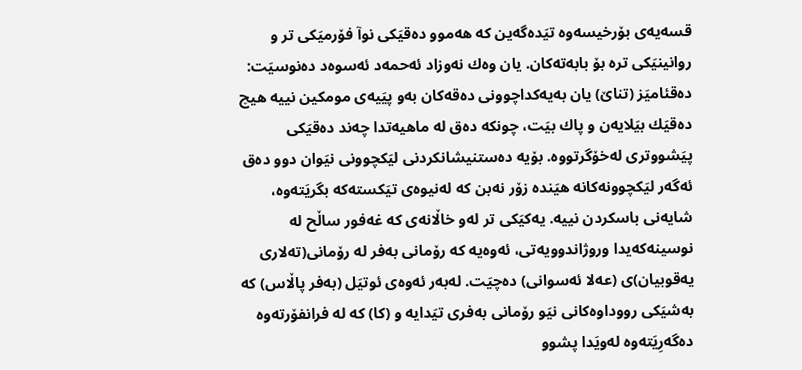قسه‌یه‌ى بۆرخیسه‌وه‌ تیَده‌گه‌ین كه‌ هه‌موو ده‌قیَكى نوآ فۆرمیَكى تر و روانینیَكى تره‌ بۆ بابه‌ته‌كان. یان وه‌ك نه‌وزاد ئه‌حمه‌د ئه‌سوه‌د ده‌نوسیَت: ده‌قئامیَز (تناێ) یان به‌یه‌كداچوونى ده‌قه‌كان به‌و پیَیه‌ى مومكین نییه‌ هیچ ده‌قیَك بیَلایه‌ن و پاك بیَت، چونكه‌ ده‌ق له‌ ماهیه‌تدا چه‌ند ده‌قیَكى پیَشووترى له‌خۆگرتووه‌. بۆیه‌ ده‌ستنیشانكردنى لیَكچوونى نیَوان دوو ده‌ق ئه‌گه‌ر لیَكچوونه‌كانه‌ هیَنده‌ زۆر نه‌بن كه‌ له‌نیوه‌ى تیَكسته‌كه‌ بگریَته‌وه‌، شایه‌نى باسكردن نییه‌. یه‌كیَكى تر له‌و خاڵانه‌ى كه‌ غه‌فور ساڵح له‌ نوسینه‌كه‌یدا وروژاندوویه‌تى، ئه‌وه‌یه‌ كه‌ رۆمانى به‌فر له‌ رۆمانى(ته‌لارى یه‌قوبیان)ى (عه‌لا ئه‌سوانى) ده‌چیَت. له‌به‌ر ئه‌وه‌ى ئوتیَل (به‌فر پاڵاس) كه‌ به‌شیَكى رووداوه‌كانى نیَو رۆمانى به‌فرى تیَدایه‌ و (كا) كه‌ له‌ فرانفۆرته‌وه‌ ده‌گه‌رِیَته‌وه‌ له‌ویَدا پشوو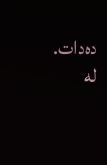ده‌دات. له‌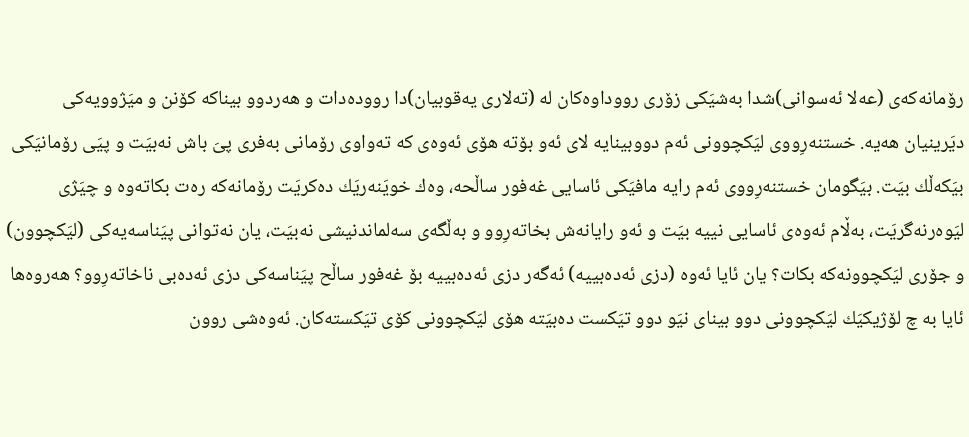رۆمانه‌كه‌ى (عه‌لا ئه‌سوانى)شدا به‌شیَكى زۆرى رووداوه‌كان له‌ (ته‌لارى یه‌قوبیان)دا رووده‌دات و هه‌ردوو بیناكه‌ كۆنن و میَژوویه‌كى دیَرینیان هه‌یه‌. خستنه‌رِووى لیَكچوونى ئه‌م دووبینایه‌ لاى ئه‌و بۆته‌ هۆى ئه‌وه‌ى كه‌ ته‌واوى رۆمانى به‌فرى پیَ باش نه‌بیَت و پیَى رۆمانیَكى بیَكه‌ڵك بیَت. بیَگومان خستنه‌رِووى ئه‌م رایه‌ مافیَكى ئاسایى غه‌فور ساڵحه‌، وه‌ك خویَنه‌ریَك ده‌كریَت رۆمانه‌كه‌ ره‌ت بكاته‌وه‌ و چیَژى لیَوه‌رنه‌گریَت، به‌ڵام ئه‌وه‌ى ئاسایى نییه‌ بیَت و ئه‌و رایانه‌ش بخاته‌رِوو و به‌ڵگه‌ى سه‌لماندنیشى نه‌بیَت، یان نه‌توانى پیَناسه‌یه‌كى (لیَكچوون) و جۆرى لیَكچوونه‌كه‌ بكات؟ یان ئایا ئه‌وه‌ (دزى ئه‌ده‌بییه‌) ئه‌گه‌ر دزى ئه‌ده‌بییه‌ بۆ غه‌فور ساڵح پیَناسه‌كى دزى ئه‌ده‌بى ناخاته‌رِوو؟ هه‌روه‌ها ئایا به‌ چ لۆژیكیَك لیَكچوونى دوو بیناى نیَو دوو تیَكست ده‌بیَته‌ هۆى لیَكچوونى كۆى تیَكسته‌كان. ئه‌وه‌شى روون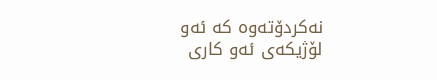نه‌كردۆته‌وه‌ كه‌ ئه‌و لۆژیكه‌ى ئه‌و كارى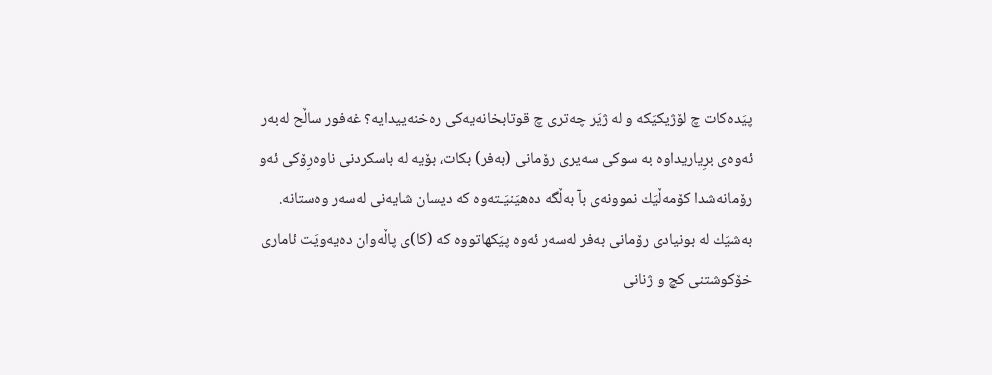پیَده‌كات چ لۆژیكیَكه‌ و له‌ ژیَر چه‌ترى چ قوتابخانه‌یه‌كى ره‌خنه‌ییدایه‌؟ غه‌فور ساڵح له‌به‌ر ئه‌وه‌ى برِیاریداوه‌ به‌ سوكى سه‌یرى رۆمانى (به‌فر) بكات، بۆیه‌ له‌ باسكردنى ناوه‌رِۆكى ئه‌و رۆمانه‌شدا كۆمه‌ڵیَك نموونه‌ى بآ به‌ڵگه‌ ده‌هیَنیَـته‌وه‌ كه‌ دیسان شایه‌نى له‌سه‌ر وه‌ستانه‌. به‌شیَك له‌ بونیادى رۆمانى به‌فر له‌سه‌ر ئه‌وه‌ پیَكهاتووه‌ كه‌ (كا)ى پاڵه‌وان ده‌یه‌ویَت ئامارى خۆكوشتنى كچ و ژنانى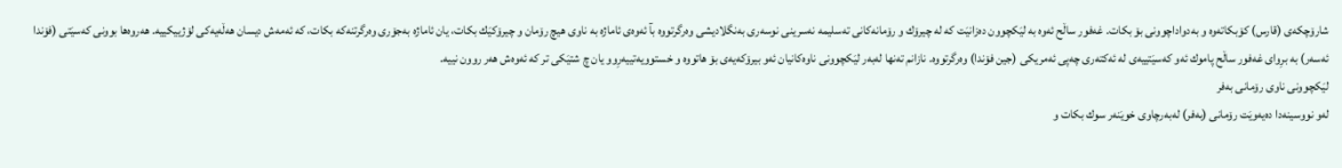شارۆچكه‌ى (قارس) كۆبكاته‌وه‌ و به‌دواداچوونى بۆ بكات. غه‌فور ساڵح ئه‌وه‌ به‌ لیَكچوون ده‌زانیَت كه‌ له‌ چیرۆك و رۆمانه‌كانى ته‌سلیمه‌ نه‌سرینى نوسه‌رى به‌نگلادیشى وه‌رگرتووه‌ بآ ئه‌وه‌ى ئاماژه‌ به‌ ناوى هیچ رۆمان و چیرۆكیَك بكات، یان ئاماژه‌ به‌جۆرى وه‌رگرتنه‌كه‌ بكات، كه‌ ئه‌مه‌ش دیسان هه‌ڵه‌یه‌كى لۆژییكییه‌. هه‌روه‌ها بوونى كه‌سیَتى (فۆندا ئه‌سه‌ر) به‌ برِواى غه‌فور ساڵح پاموك ئه‌و كه‌سیَتییه‌ى له‌ ئه‌كته‌رى چه‌پى ئه‌مریكى (جین فۆندا) وه‌رگرتووه‌. نازانم ته‌نها له‌به‌ر لیَكچوونى ناوه‌كانیان ئه‌و بیرۆكه‌یه‌ى بۆ هاتووه‌ و خستوویه‌تییه‌رِوو یان چ شتیَكى تر كه‌ ئه‌وه‌ش هه‌ر روون نییه‌.
لیَكچوونى ناوى رۆمانى به‌فر
له‌و نووسینه‌دا ده‌یه‌ویَت رۆمانى (به‌فر) له‌به‌رچاوى خویَنه‌ر سوك بكات و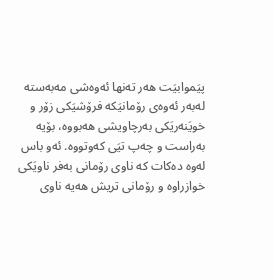پیَموابیَت هه‌ر ته‌نها ئه‌وه‌شى مه‌به‌سته‌ له‌به‌ر ئه‌وه‌ى رۆمانیَكه‌ فرۆشیَكى زۆر و خویَنه‌ریَكى به‌رچاویشى هه‌بووه‌، بۆیه‌ به‌راست و چه‌پ تیَى كه‌وتووه‌. ئه‌و باس له‌وه‌ ده‌كات كه‌ ناوى رۆمانى به‌فر ناویَكى خوازراوه‌ و رۆمانى تریش هه‌یه‌ ناوى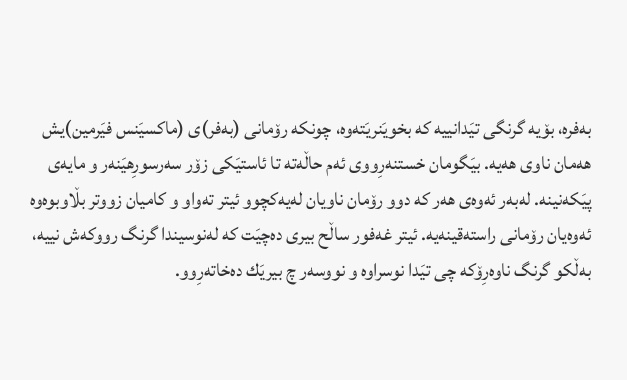به‌فره‌، بۆیه‌ گرنگى تیَدانییه‌ كه‌ بخویَنریَته‌وه‌، چونكه‌ رۆمانى (به‌فر)ى (ماكسیَنس فیَرمین)یش هه‌مان ناوى هه‌یه‌. بیَگومان خستنه‌رِووى ئه‌م حاڵه‌ته‌ تا ئاستیَكى زۆر سه‌رسورِهیَنه‌ر و مایه‌ى پیَكه‌نینه‌. له‌به‌ر ئه‌وه‌ى هه‌ر كه‌ دوو رۆمان ناویان له‌یه‌كچوو ئیتر ته‌واو و كامیان زووتر بڵاوبوه‌وه‌ ئه‌وه‌یان رۆمانى راسته‌قینه‌یه‌. ئیتر غه‌فور ساڵح بیرى ده‌چیَت كه‌ له‌نوسیندا گرنگ رووكه‌ش نییه‌، به‌ڵكو گرنگ ناوه‌رِۆكه‌ چى تیَدا نوسراوه‌ و نووسه‌ر چ بیریَك ده‌خاته‌رِوو.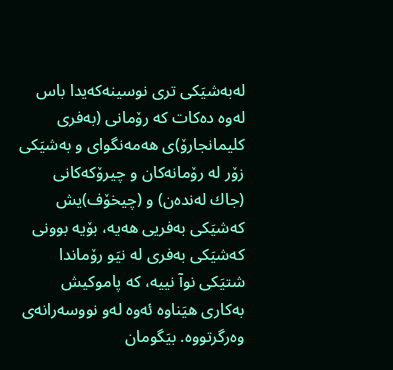له‌به‌شیَكى ترى نوسینه‌كه‌یدا باس له‌وه‌ ده‌كات كه‌ رۆمانى (به‌فرى كلیمانجارۆ)ى هه‌مه‌نگوای و به‌شیَكى زۆر له‌ رۆمانه‌كان و چیرۆكه‌كانى (جاك له‌نده‌ن) و (چیخۆف)یش كه‌شیَكى به‌فریی هه‌یه‌، بۆیه‌ بوونى كه‌شیَكى به‌فرى له‌ نیَو رۆماندا شتیَكى نوآ نییه‌، كه‌ پاموكیش به‌كارى هیَناوه‌ ئه‌وه‌ له‌و نووسه‌رانه‌ى وه‌رگرتووه‌. بیَگومان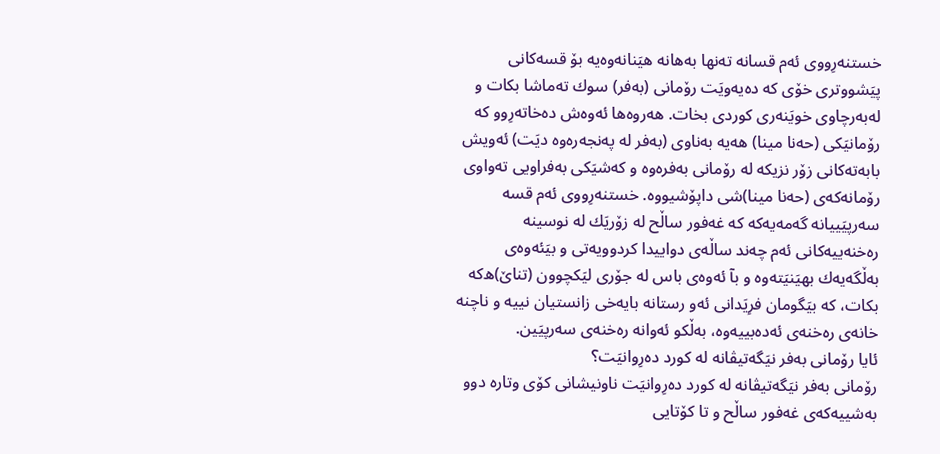خستنه‌رِووى ئه‌م قسانه‌ ته‌نها به‌هانه‌ هیَنانه‌وه‌یه‌ بۆ قسه‌كانى پیَشووترى خۆى كه‌ ده‌یه‌ویَت رۆمانى (به‌فر) سوك ته‌ماشا بكات و له‌به‌رچاوى خویَنه‌رى كوردى بخات. هه‌روه‌ها ئه‌وه‌ش ده‌خاته‌رِوو كه‌ رۆمانیَكى (حه‌نا مینا) هه‌یه‌ به‌ناوى (به‌فر له‌ په‌نجه‌ره‌وه‌ دیَت) ئه‌ویش بابه‌ته‌كانى زۆر نزیكه‌ له‌ رۆمانى به‌فره‌وه‌ و كه‌شیَكى به‌فراویى ته‌واوى رۆمانه‌كه‌ى (حه‌نا مینا)شى داپۆشیووه‌. خستنه‌رِووى ئه‌م قسه‌ سه‌رپیَییانه‌ گه‌مه‌یه‌كه‌ كه‌ غه‌فور ساڵح له‌ زۆریَك له‌ نوسینه‌ ره‌خنه‌ییه‌كانى ئه‌م چه‌ند ساڵه‌ى دواییدا كردوویه‌تى و بیَئه‌وه‌ى به‌ڵگه‌یه‌ك بهیَنیَته‌وه‌ و بآ ئه‌وه‌ى باس له‌ جۆرى لیَكچوون (تناێ)ه‌كه‌ بكات، كه‌ بیَگومان فرِیَدانى ئه‌و رستانه‌ بایه‌خى زانستیان نییه‌ و ناچنه‌ خانه‌ى ره‌خنه‌ى ئه‌ده‌بییه‌وه‌، به‌ڵكو ئه‌وانه‌ ره‌خنه‌ى سه‌رپیَین.
ئایا رۆمانى به‌فر نیَگه‌تیڤانه‌ له‌ كورد ده‌رِوانیَت؟
رۆمانى به‌فر نیَگه‌تیڤانه‌ له‌ كورد ده‌رِوانیَت ناونیشانى كۆى وتاره‌ دوو به‌شییه‌كه‌ى غه‌فور ساڵح و تا كۆتایى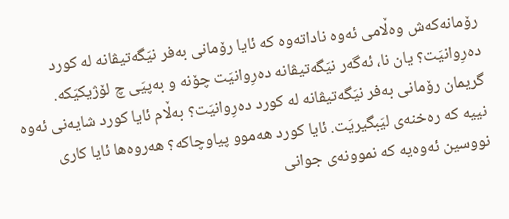رۆمانه‌كه‌ش وه‌ڵامى ئه‌وه‌ ناداته‌وه‌ كه‌ ئایا رۆمانى به‌فر نیَگه‌تیڤانه‌ له‌ كورد ده‌رِوانیَت؟ یان نا، ئه‌گه‌ر نیَگه‌تیڤانه‌ ده‌رِوانیَت چۆنه‌ و به‌پیَى چ لۆژیكیَكه‌. گریمان رۆمانى به‌فر نیَگه‌تیڤانه‌ له‌ كورد ده‌رِوانیَت؟ به‌ڵام ئایا كورد شایه‌نى ئه‌وه‌ نییه‌ كه‌ ره‌خنه‌ى لیَبگیریَت. ئایا كورد هه‌موو پیاوچاكه‌؟ هه‌روه‌ها ئایا كارى نووسین ئه‌وه‌یه‌ كه‌ نموونه‌ى جوانى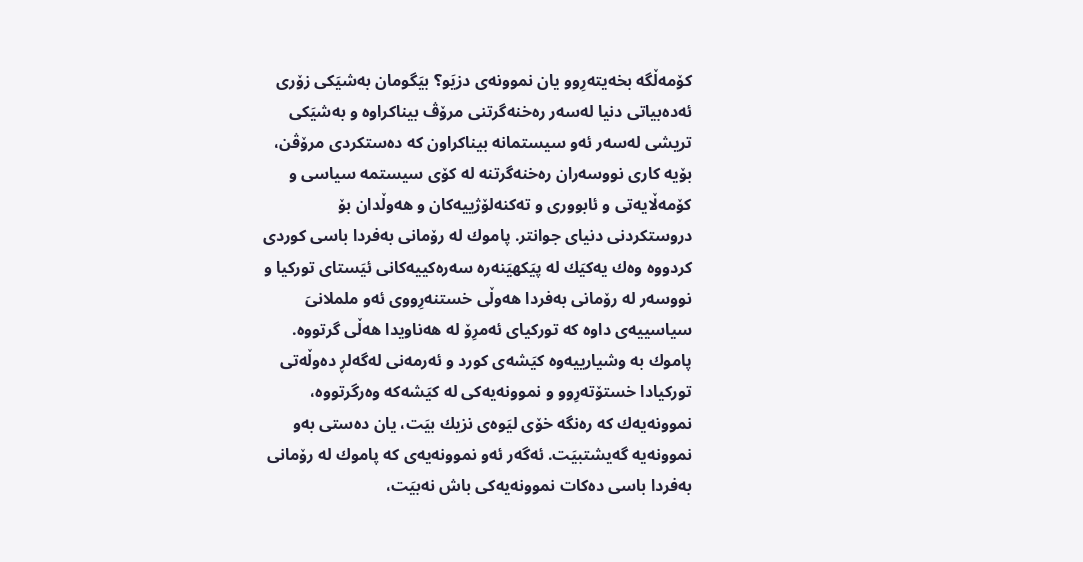كۆمه‌ڵگه‌ بخه‌یته‌رِوو یان نموونه‌ى دزیَو؟ بیَگومان به‌شیَكى زۆرى ئه‌ده‌بیاتى دنیا له‌سه‌ر ره‌خنه‌گرتنى مرۆڤ بیناكراوه‌ و به‌شیَكى تریشى له‌سه‌ر ئه‌و سیستمانه‌ بیناكراون كه‌ ده‌ستكردى مرۆڤن، بۆیه‌ كارى نووسه‌ران ره‌خنه‌گرتنه‌ له‌ كۆى سیستمه‌ سیاسى و كۆمه‌ڵایه‌تى و ئابوورى و ته‌كنه‌لۆژییه‌كان و هه‌وڵدان بۆ دروستكردنى دنیاى جوانتر. پاموك له‌ رۆمانى به‌فردا باسى كوردى كردووه‌ وه‌ك یه‌كیَك له‌ پیَكهیَنه‌ره‌ سه‌ره‌كییه‌كانى ئیَستاى توركیا و نووسه‌ر له‌ رۆمانى به‌فردا هه‌وڵى خستنه‌رِووى ئه‌و ململانیَ سیاسییه‌ى داوه‌ كه‌ توركیاى ئه‌مرِۆ له‌ هه‌ناویدا هه‌ڵى گرتووه‌. پاموك به‌ وشیارییه‌وه‌ كیَشه‌ى كورد و ئه‌رمه‌نى له‌گه‌لڕ ده‌وڵه‌تى توركیادا خستۆته‌رِوو و نموونه‌یه‌كى له‌ كیَشه‌كه‌ وه‌رگرتووه‌، نموونه‌یه‌ك كه‌ ره‌نگه‌ خۆى لیَوه‌ى نزیك بیَت، یان ده‌ستى به‌و نموونه‌یه‌ گه‌یشتبیَت. ئه‌گه‌ر ئه‌و نموونه‌یه‌ى كه‌ پاموك له‌ رۆمانى به‌فردا باسى ده‌كات نموونه‌یه‌كى باش نه‌بیَت،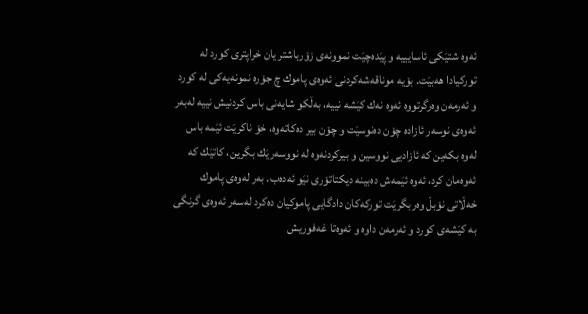ئه‌وه‌ شتیَكى ئاسایییه‌ و پیَده‌چیَت نموونه‌ى زۆرباشتر یان خراپترى كورد له‌ توركیادا هه‌بیَت. بۆیه‌ موناقه‌شه‌كردنى ئه‌وه‌ى پاموك چ جۆره‌ نمونه‌یه‌كى له‌ كورد و ئه‌رمه‌ن وه‌رگرتووه‌ ئه‌وه‌ نه‌ك كیَشه‌ نییه‌، به‌ڵكو شایه‌نى باس كردنیش نییه‌ له‌به‌ر ئه‌وه‌ى نوسه‌ر ئازاده‌ چۆن ده‌نوسیَت و چۆن بیر ده‌كاته‌وه‌، خۆ ناكریَت ئیَمه‌ باس له‌وه‌ بكه‌ین كه‌ ئازادیى نووسین و بیركردنه‌وه‌ له‌ نووسه‌ریَك بگرین، كاتیَك كه‌ ئه‌وه‌مان كرد، ئه‌وه‌ ئیَمه‌ش ده‌بینه‌ دیكتاتۆرى نیَو ئه‌ده‌ب. به‌ر له‌وه‌ى پاموك خه‌ڵاتى نۆبڵ وه‌ربگریَت توركه‌كان دادگایى پاموكیان ده‌كرد له‌سه‌ر ئه‌وه‌ى گرنگى به‌ كیَشه‌ى كورد و ئه‌رمه‌ن داوه‌ و ئه‌وه‌تا غه‌فوریش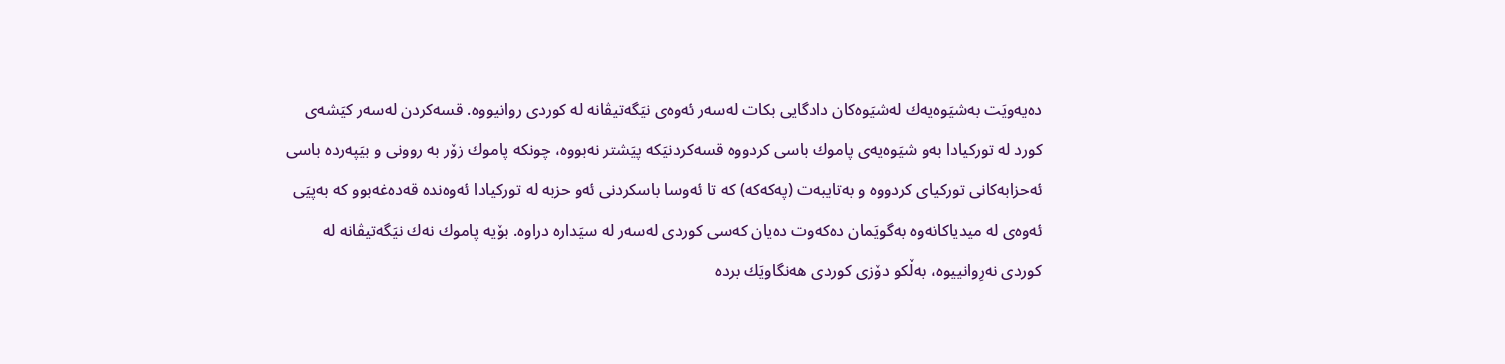ده‌یه‌ویَت به‌شیَوه‌یه‌ك له‌شیَوه‌كان دادگایى بكات له‌سه‌ر ئه‌وه‌ى نیَگه‌تیڤانه‌ له‌ كوردى روانیووه‌. قسه‌كردن له‌سه‌ر كیَشه‌ى كورد له‌ توركیادا به‌و شیَوه‌یه‌ى پاموك باسى كردووه‌ قسه‌كردنیَكه‌ پیَشتر نه‌بووه‌، چونكه‌ پاموك زۆر به‌ روونى و بیَپه‌رده‌ باسى ئه‌حزابه‌كانى توركیاى كردووه‌ و به‌تایبه‌ت (په‌كه‌كه‌) كه‌ تا ئه‌وسا باسكردنى ئه‌و حزبه‌ له‌ توركیادا ئه‌وه‌نده‌ قه‌ده‌غه‌بوو كه‌ به‌پیَى ئه‌وه‌ى له‌ میدیاكانه‌وه‌ به‌گویَمان ده‌كه‌وت ده‌یان كه‌سى كوردى له‌سه‌ر له‌ سیَداره‌ دراوه‌. بۆیه‌ پاموك نه‌ك نیَگه‌تیڤانه‌ له‌ كوردى نه‌رِوانییوه‌، به‌ڵكو دۆزى كوردى هه‌نگاویَك برده‌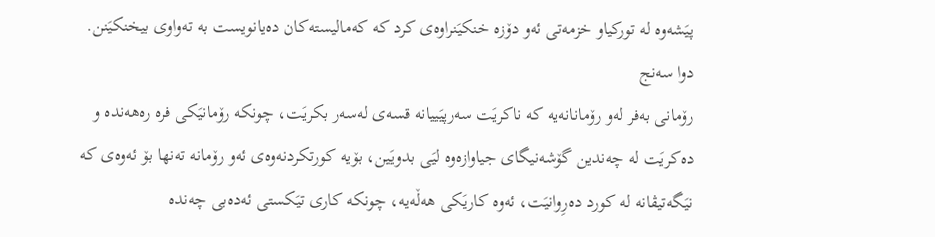پیَشه‌وه‌ له‌ توركیاو خزمه‌تى ئه‌و دۆزه‌ خنكیَنراوه‌ى كرد كه‌ كه‌مالیسته‌كان ده‌یانویست به‌ ته‌واوى بیخنكیَنن.
دوا سه‌نج
رۆمانى به‌فر له‌و رۆمانانه‌یه‌ كه‌ ناكریَت سه‌رپیَییانه‌ قسه‌ى له‌سه‌ر بكریَت، چونكه‌ رۆمانیَكى فره‌ ره‌هه‌نده‌ و ده‌كریَت له‌ چه‌ندین گۆشه‌نیگاى جیاوازه‌وه‌ لیَى بدویَین، بۆیه‌ كورتكردنه‌وه‌ى ئه‌و رۆمانه‌ ته‌نها بۆ ئه‌وه‌ى كه‌ نیَگه‌تیڤانه‌ له‌ كورد ده‌رِوانیَت، ئه‌وه‌ كاریَكى هه‌ڵه‌یه‌، چونكه‌ كارى تیَكستى ئه‌ده‌بى چه‌نده‌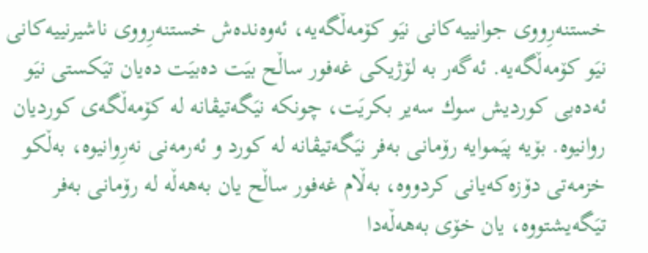خستنه‌رِووى جوانییه‌كانى نیَو كۆمه‌ڵگه‌یه‌، ئه‌وه‌نده‌ش خستنه‌رِووى ناشیرنییه‌كانى نیَو كۆمه‌ڵگه‌یه‌. ئه‌گه‌ر به‌ لۆژیكى غه‌فور ساڵح بیَت ده‌بیَت ده‌یان تیَكستى نیَو ئه‌ده‌بى كوردیش سوك سه‌یر بكریَت، چونكه‌ نیَگه‌تیڤانه‌ له‌ كۆمه‌ڵگه‌ى كوردیان روانیوه‌. بۆیه‌ پیَموایه‌ رۆمانى به‌فر نیَگه‌تیڤانه‌ له‌ كورد و ئه‌رمه‌نى نه‌رِوانیوه‌، به‌ڵكو خزمه‌تى دۆزه‌كه‌یانى كردووه‌، به‌ڵام غه‌فور ساڵح یان به‌هه‌ڵه‌ له‌ رۆمانى به‌فر تیَگه‌یشتووه‌، یان خۆى به‌هه‌ڵه‌دا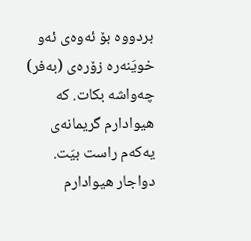بردووه‌ بۆ ئه‌وه‌ى ئه‌و خویَنه‌ره‌ زۆره‌ى (به‌فر) چه‌واشه‌ بكات. كه‌ هیوادارم گریمانه‌ى یه‌كه‌م راست بیَت. دواجار هیوادارم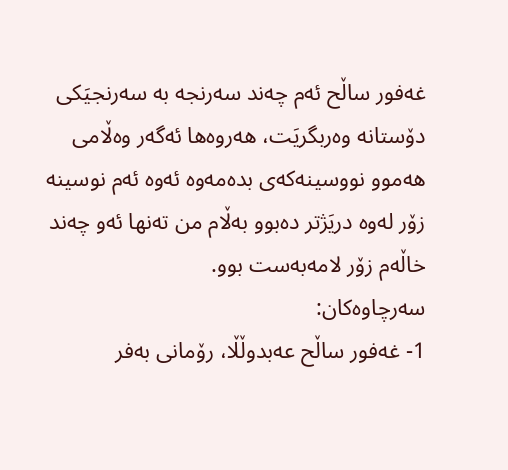غه‌فور ساڵح ئه‌م چه‌ند سه‌رنجه‌ به‌ سه‌رنجیَكى دۆستانه‌ وه‌ربگریَت، هه‌روه‌ها ئه‌گه‌ر وه‌ڵامى هه‌موو نووسینه‌كه‌ى بده‌مه‌وه‌ ئه‌وه‌ ئه‌م نوسینه‌ زۆر له‌وه‌ دریَژتر ده‌بوو به‌ڵام من ته‌نها ئه‌و چه‌ند خاڵه‌م زۆر لامه‌به‌ست بوو.
سه‌رچاوه‌كان:
1- غه‌فور ساڵح عه‌بدوڵڵا، رۆمانى به‌فر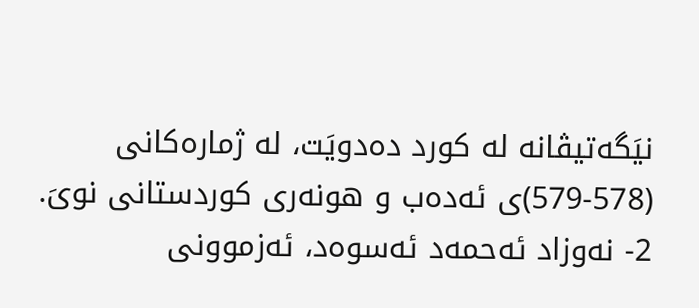نیَگه‌تیڤانه‌ له‌ كورد ده‌دویَت، له‌ ژماره‌كانى (578-579)ى ئه‌ده‌ب و هونه‌رى كوردستانى نویَ.
2- نه‌وزاد ئه‌حمه‌د ئه‌سوه‌د، ئه‌زموونى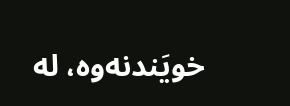خویَندنه‌وه‌، له‌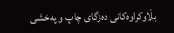بڵاوكراوه‌كانى ده‌زگاى چاپ و په‌خشى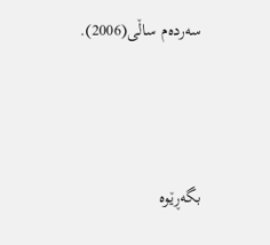سه‌رده‌م ساڵى(2006).




بگه‌ڕێوه